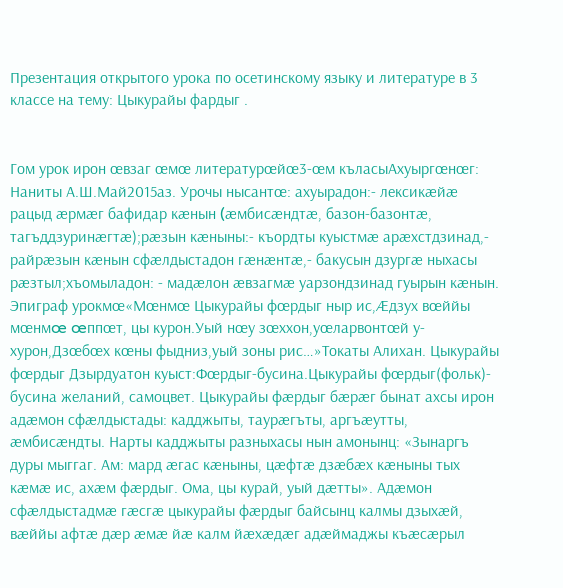Презентация открытого урока по осетинскому языку и литературе в 3 классе на тему: Цыкурайы фардыг .


Гом урок ирон œвзаг œмœ литературœйœ3-œм къласыАхуыргœнœг: Наниты А.Ш.Май2015аз. Урочы нысантœ: ахуырадон:- лексикæйæ рацыд æрмæг бафидар кæнын (æмбисæндтæ, базон-базонтæ, тагъддзуринæгтæ);рæзын кæныны:- къордты куыстмæ арæхстдзинад,- райрæзын кæнын сфæлдыстадон гæнæнтæ,- бакусын дзургæ ныхасы рæзтыл;хъомыладон: - мадæлон æвзагмæ уарзондзинад гуырын кæнын. Эпиграф урокмœ«Мœнмœ Цыкурайы фœрдыг ныр ис,Æдзух вœййы мœнмœ œппœт, цы курон.Уый нœу зœххон,уœларвонтœй у-хурон,Дзœбœх кœны фыдниз,уый зоны рис…»Токаты Алихан. Цыкурайы фœрдыг Дзырдуатон куыст:Фœрдыг-бусина.Цыкурайы фœрдыг(фольк)- бусина желаний, самоцвет. Цыкурайы фæрдыг бæрæг бынат ахсы ирон адæмон сфæлдыстады: кадджыты, таурæгъты, аргъæутты, æмбисæндты. Нарты кадджыты разныхасы нын амонынц: «Зынаргъ дуры мыггаг. Ам: мард æгас кæныны, цæфтæ дзæбæх кæныны тых кæмæ ис, ахæм фæрдыг. Ома, цы курай, уый дæтты». Адæмон сфæлдыстадмæ гæсгæ цыкурайы фæрдыг байсынц калмы дзыхæй, вæййы афтæ дæр æмæ йæ калм йæхæдæг адæймаджы къæсæрыл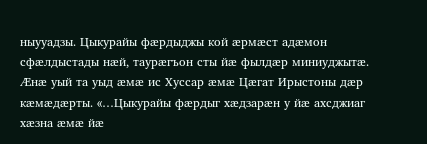ныууадзы. Цыкурайы фæрдыджы кой æрмæст адæмон сфæлдыстады нæй, таурæгъон сты йæ фылдæр миниуджытæ. Æнæ уый та уыд æмæ ис Хуссар æмæ Цæгат Ирыстоны дæр кæмæдæрты. «…Цыкурайы фæрдыг хæдзарæн у йæ ахсджиаг хæзна æмæ йæ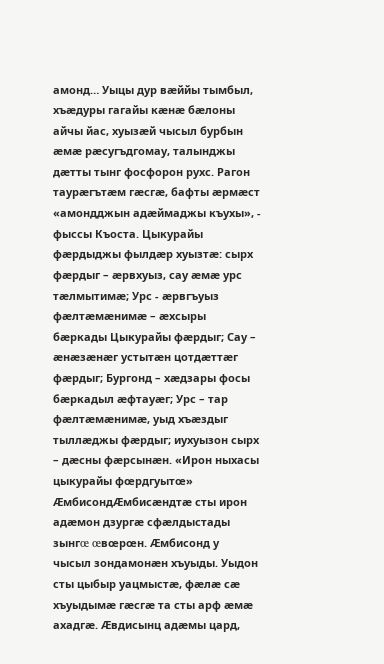амонд… Уыцы дур вæййы тымбыл, хъæдуры гагайы кæнæ бæлоны айчы йас, хуызæй чысыл бурбын æмæ рæсугъдгомау, талынджы дæтты тынг фосфорон рухс. Рагон таурæгътæм гæсгæ, бафты æрмæст «амондджын адæймаджы къухы», - фыссы Къоста. Цыкурайы фæрдыджы фылдæр хуызтæ: сырх фæрдыг – æрвхуыз, сау æмæ урс тæлмытимæ; Урс - æрвгъуыз фæлтæмæнимæ – æхсыры бæркады Цыкурайы фæрдыг; Сау – æнæзæнæг устытæн цотдæттæг фæрдыг; Бургонд – хæдзары фосы бæркадыл æфтауæг; Урс – тар фæлтæмæнимæ, уыд хъæздыг тыллæджы фæрдыг; иухуызон сырх – дæсны фæрсынæн. «Ирон ныхасы цыкурайы фœрдгуытœ» ÆмбисондÆмбисæндтæ сты ирон адæмон дзургæ сфæлдыстады зынгœ œвœрœн. Æмбисонд у чысыл зондамонæн хъуыды. Уыдон сты цыбыр уацмыстæ, фæлæ сæ хъуыдымæ гæсгæ та сты арф æмæ ахадгæ. Æвдисынц адæмы цард,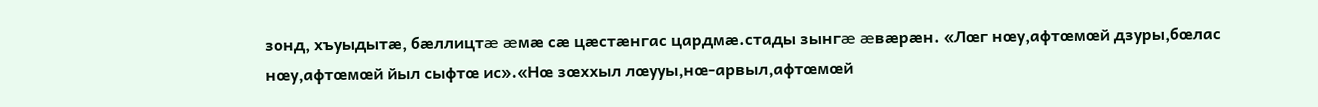зонд, хъуыдытæ, бæллицтæ æмæ сæ цæстæнгас цардмæ.стады зынгæ æвæрæн. «Лœг нœу,афтœмœй дзуры,бœлас нœу,афтœмœй йыл сыфтœ ис».«Нœ зœххыл лœууы,нœ-арвыл,афтœмœй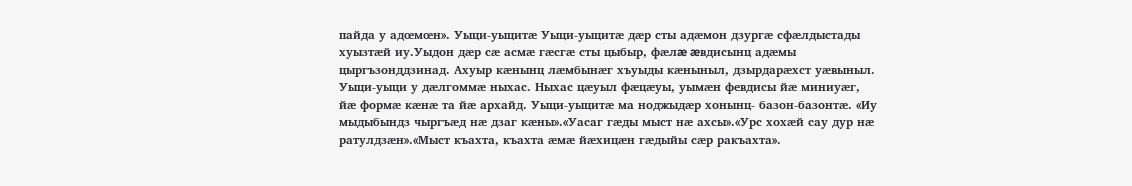пайда у адœмœн». Уыци-уыцитæ Уыци-уыцитæ дæр сты адæмон дзургæ сфæлдыстады хуызтæй иу.Уыдон дæр сæ асмæ гæсгæ сты цыбыр, фæлæ æвдисынц адæмы цыргъзонддзинад. Ахуыр кæнынц лæмбынæг хъуыды кæныныл, дзырдарæхст уæвыныл. Уыци-уыци у дæлгоммæ ныхас. Ныхас цæуыл фæцæуы, уымæн февдисы йæ миниуæг, йæ формæ кæнæ та йæ архайд. Уыци-уыцитæ ма ноджыдæр хонынц- базон-базонтæ. «Иу мыдыбындз чыргъæд нæ дзаг кæны».«Уасаг гæды мыст нæ ахсы».«Урс хохæй сау дур нæ ратулдзæн».«Мыст къахта, къахта æмæ йæхицæн гæдыйы сæр ракъахта».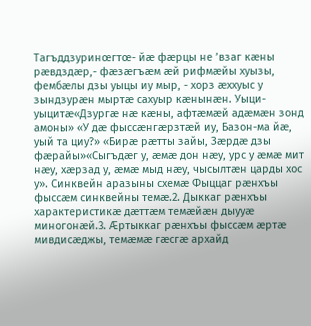Тагъддзуринœгтœ- йæ фæрцы не ’взаг кæны рæвдздæр,- фæзæгъæм æй рифмæйы хуызы, фембæлы дзы уыцы иу мыр, - хорз æххуыс у зындзурæн мыртæ сахуыр кæнынæн. Уыци-уыцитæ«Дзургæ нæ кæны, афтæмæй адæмæн зонд амоны» «У дæ фыссæнгæрзтæй иу, Базон-ма йæ, уый та циу?» «Бирæ рæтты зайы, Зæрдæ дзы фæрайы»«Сыгъдæг у, æмæ дон нæу, урс у æмæ мит нæу, хæрзад у, æмæ мыд нæу, чысылтæн царды хос у». Синквейн аразыны схемæ Фыццаг рæнхъы фыссæм синквейны темæ.2. Дыккаг рæнхъы характеристикæ дæттæм темæйæн дыууæ миногонæй.3. Æртыккаг рæнхъы фыссæм æртæ мивдисæджы, темæмæ гæсгæ архайд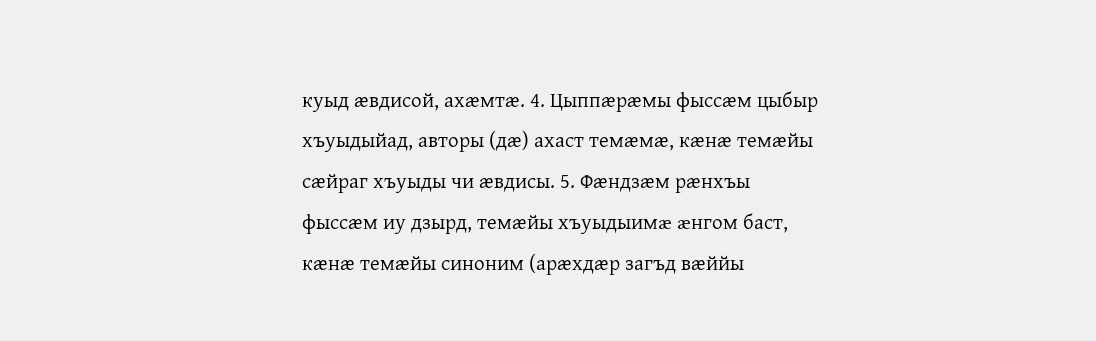куыд æвдисой, ахæмтæ. 4. Цыппæрæмы фыссæм цыбыр хъуыдыйад, авторы (дæ) ахаст темæмæ, кæнæ темæйы сæйраг хъуыды чи æвдисы. 5. Фæндзæм рæнхъы фыссæм иу дзырд, темæйы хъуыдыимæ æнгом баст, кæнæ темæйы синоним (арæхдæр загъд вæййы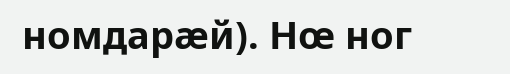номдарæй). Нœ ног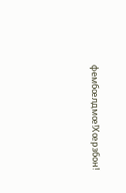фембœлдмœ!Хœрзбон!